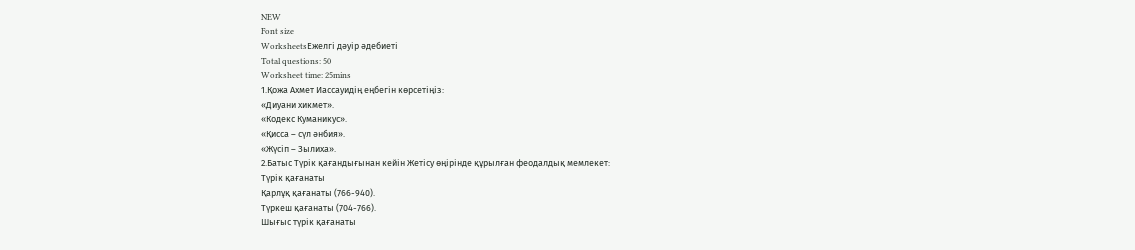NEW
Font size
WorksheetsЕжелгі дәуір әдебиеті
Total questions: 50
Worksheet time: 25mins
1.Қожа Ахмет Иассауидің еңбегін көрсетіңіз:
«Диуани хикмет».
«Кодекс Куманикус».
«Қисса – сүл әнбия».
«Жүсіп – Зылиха».
2.Батыс Түрік қағандығынан кейін Жетісу өңірінде құрылған феодалдық мемлекет:
Түрік қағанаты
Қарлұқ қағанаты (766-940).
Түркеш қағанаты (704-766).
Шығыс түрік қағанаты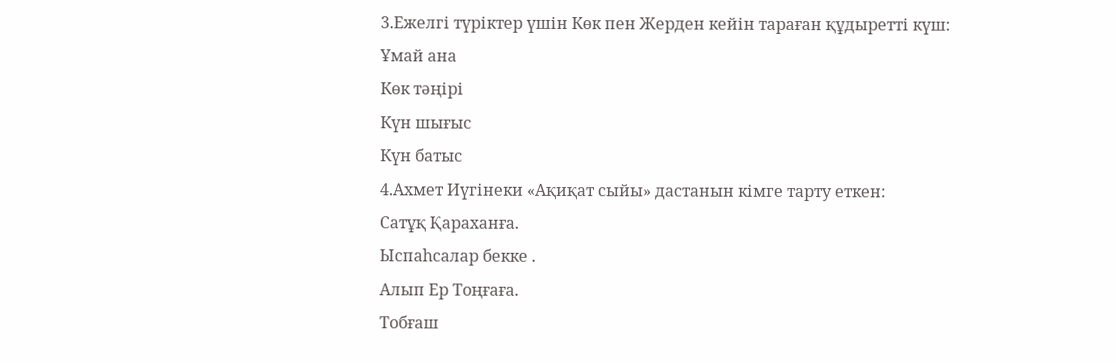3.Ежелгі түріктер үшін Көк пен Жерден кейін тараған құдыретті күш:
Ұмай ана
Көк тәңірі
Күн шығыс
Күн батыс
4.Ахмет Иүгінеки «Ақиқат сыйы» дастанын кімге тарту еткен:
Сатұқ Қараханға.
Ыспаһсалар бекке .
Алып Ер Тоңғаға.
Тобғаш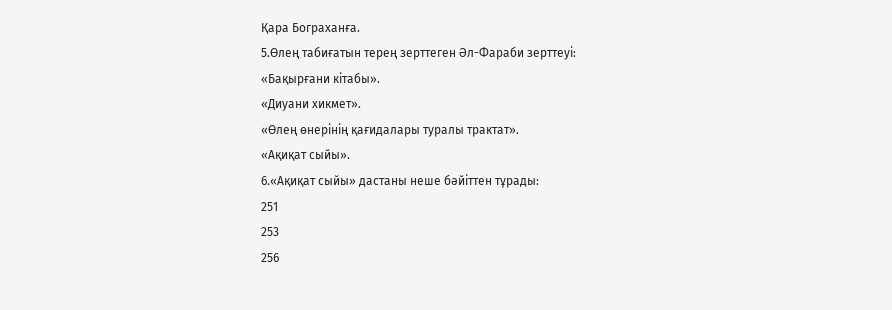Қара Бограханға.
5.Өлең табиғатын терең зерттеген Әл-Фараби зерттеуі:
«Бақырғани кітабы».
«Диуани хикмет».
«Өлең өнерінің қағидалары туралы трактат».
«Ақиқат сыйы».
6.«Ақиқат сыйы» дастаны неше бәйіттен тұрады:
251
253
256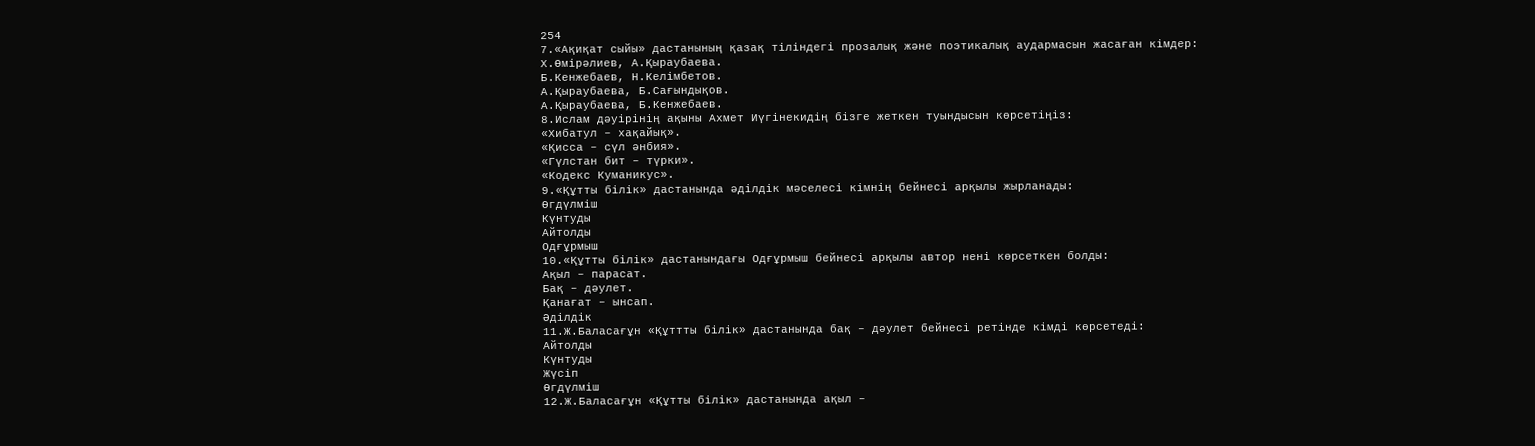254
7.«Ақиқат сыйы» дастанының қазақ тіліндегі прозалық және поэтикалық аудармасын жасаған кімдер:
Х.Өмірәлиев, А.Қыраубаева.
Б.Кенжебаев, Н.Келімбетов.
А.Қыраубаева, Б.Сағындықов.
А.Қыраубаева, Б.Кенжебаев.
8.Ислам дәуірінің ақыны Ахмет Иүгінекидің бізге жеткен туындысын көрсетіңіз:
«Хибатул – хақайық».
«Қисса – сүл әнбия».
«Гүлстан бит – түрки».
«Кодекс Куманикус».
9.«Құтты білік» дастанында әділдік мәселесі кімнің бейнесі арқылы жырланады:
Өгдүлміш
Күнтуды
Айтолды
Одғұрмыш
10.«Құтты білік» дастанындағы Одғұрмыш бейнесі арқылы автор нені көрсеткен болды:
Ақыл – парасат.
Бақ – дәулет.
Қанағат – ынсап.
Әділдік
11.Ж.Баласағұн «Құттты білік» дастанында бақ – дәулет бейнесі ретінде кімді көрсетеді:
Айтолды
Күнтуды
Жүсіп
Өгдүлміш
12.Ж.Баласағұн «Құтты білік» дастанында ақыл –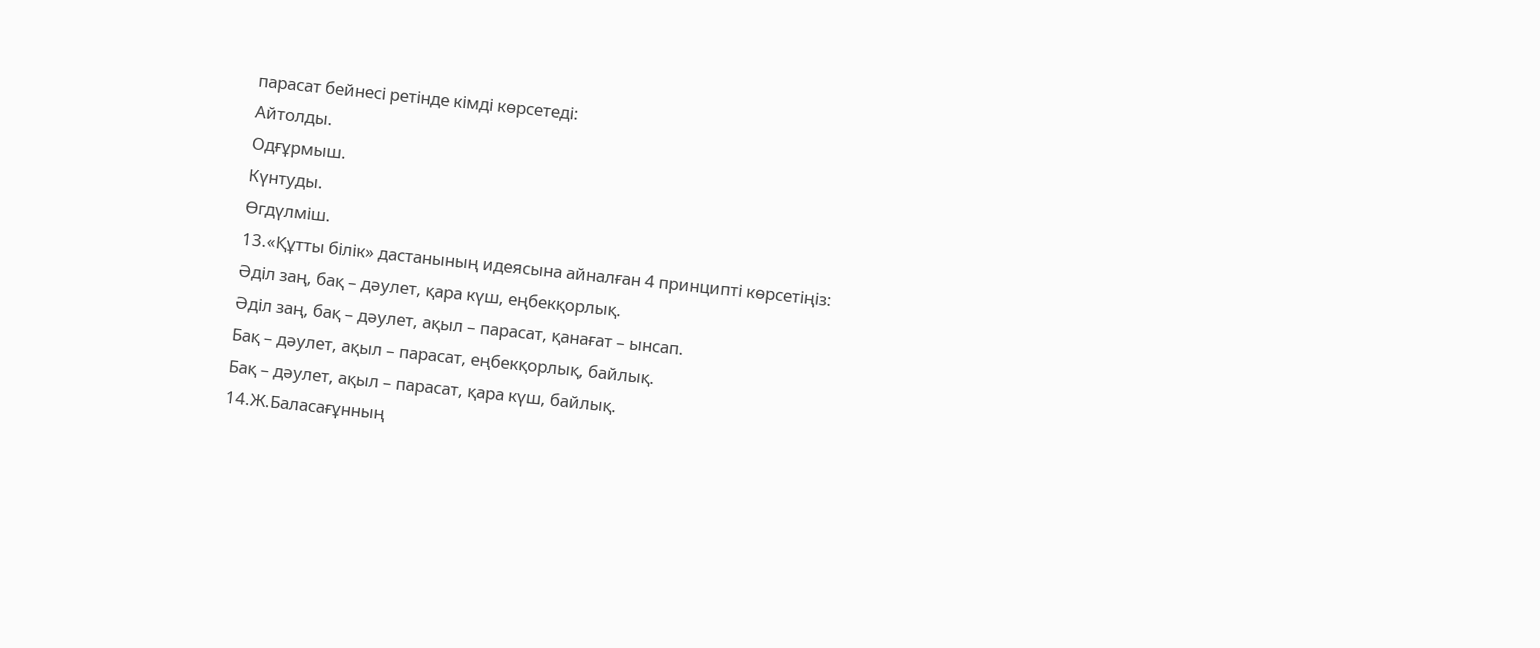парасат бейнесі ретінде кімді көрсетеді:
Айтолды.
Одғұрмыш.
Күнтуды.
Өгдүлміш.
13.«Құтты білік» дастанының идеясына айналған 4 принципті көрсетіңіз:
Әділ заң, бақ – дәулет, қара күш, еңбекқорлық.
Әділ заң, бақ – дәулет, ақыл – парасат, қанағат – ынсап.
Бақ – дәулет, ақыл – парасат, еңбекқорлық, байлық.
Бақ – дәулет, ақыл – парасат, қара күш, байлық.
14.Ж.Баласағұнның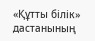«Құтты білік» дастанының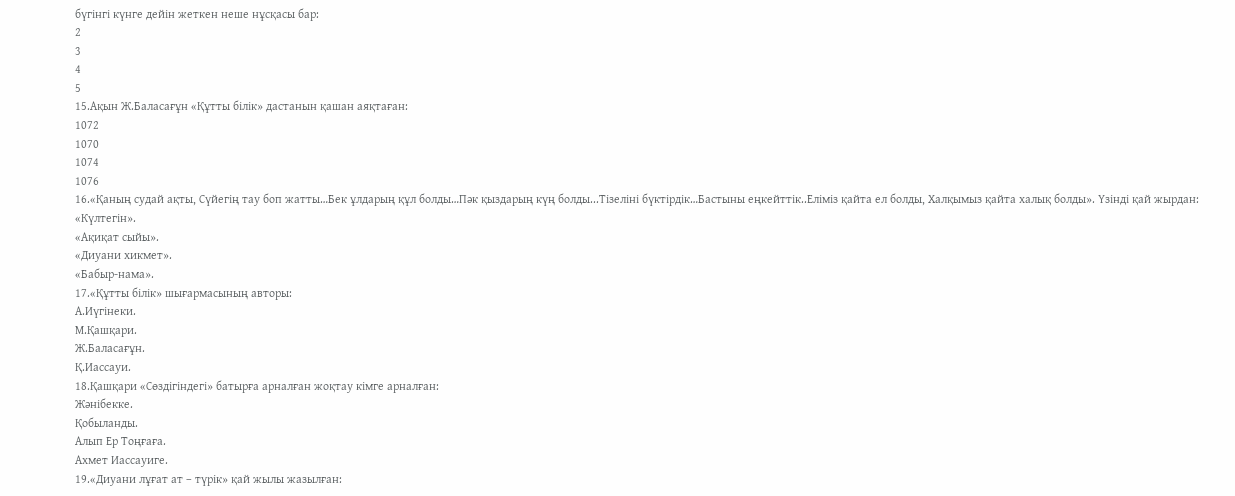бүгінгі күнге дейін жеткен неше нұсқасы бар:
2
3
4
5
15.Ақын Ж.Баласағұн «Құтты білік» дастанын қашан аяқтаған:
1072
1070
1074
1076
16.«Қаның судай ақты, Сүйегің тау боп жатты…Бек ұлдарың құл болды…Пәк қыздарың күң болды...Тізеліні бүктірдік…Бастыны еңкейттік..Еліміз қайта ел болды, Халқымыз қайта халық болды». Үзінді қай жырдан:
«Күлтегін».
«Ақиқат сыйы».
«Диуани хикмет».
«Бабыр-нама».
17.«Құтты білік» шығармасының авторы:
А.Иүгінеки.
М.Қашқари.
Ж.Баласағұн.
Қ.Иассауи.
18.Қашқари «Сөздігіндегі» батырға арналған жоқтау кімге арналған:
Жәнібекке.
Қобыланды.
Алып Ер Тоңғаға.
Ахмет Иассауиге.
19.«Диуани лұғат ат – түрік» қай жылы жазылған: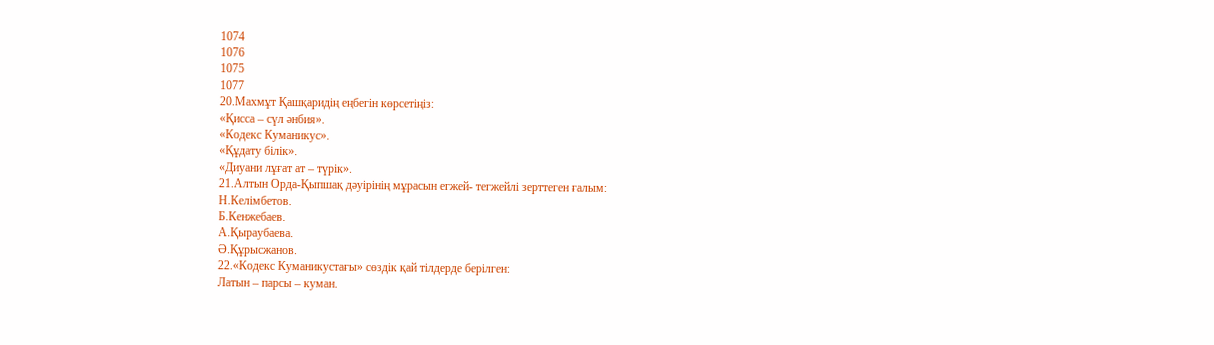1074
1076
1075
1077
20.Махмұт Қашқаридің еңбегін көрсетіңіз:
«Қисса – сүл әнбия».
«Кодекс Куманикус».
«Құдату білік».
«Диуани лұғат ат – түрік».
21.Алтын Орда-Қыпшақ дәуірінің мұрасын егжей- тегжейлі зерттеген ғалым:
Н.Келімбетов.
Б.Кенжебаев.
А.Қыраубаева.
Ә.Құрысжанов.
22.«Кодекс Куманикустағы» сөздік қай тілдерде берілген:
Латын – парсы – куман.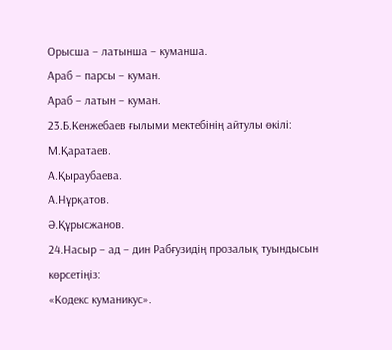Орысша – латынша – куманша.
Араб – парсы – куман.
Араб – латын – куман.
23.Б.Кенжебаев ғылыми мектебінің айтулы өкілі:
М.Қаратаев.
А.Қыраубаева.
А.Нұрқатов.
Ә.Құрысжанов.
24.Насыр – ад – дин Рабғузидің прозалық туындысын көрсетіңіз:
«Кодекс куманикус».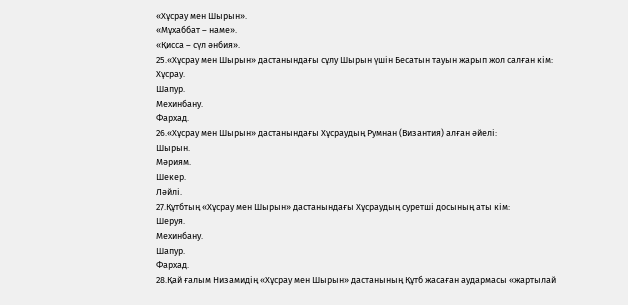«Хұсрау мен Шырын».
«Мұхаббат – наме».
«Қисса – сүл әнбия».
25.«Хұсрау мен Шырын» дастанындағы сұлу Шырын үшін Бесатын тауын жарып жол салған кім:
Хұсрау.
Шапур.
Мехинбану.
Фархад.
26.«Хұсрау мен Шырын» дастанындағы Хұсраудың Румнан (Византия) алған әйелі:
Шырын.
Мәриям.
Шекер.
Ләйлі.
27.Құтбтың «Хұсрау мен Шырын» дастанындағы Хұсраудың суретші досының аты кім:
Шеруя.
Мехинбану.
Шапур.
Фархад.
28.Қай ғалым Низамидің «Хұсрау мен Шырын» дастанының Құтб жасаған аудармасы «жартылай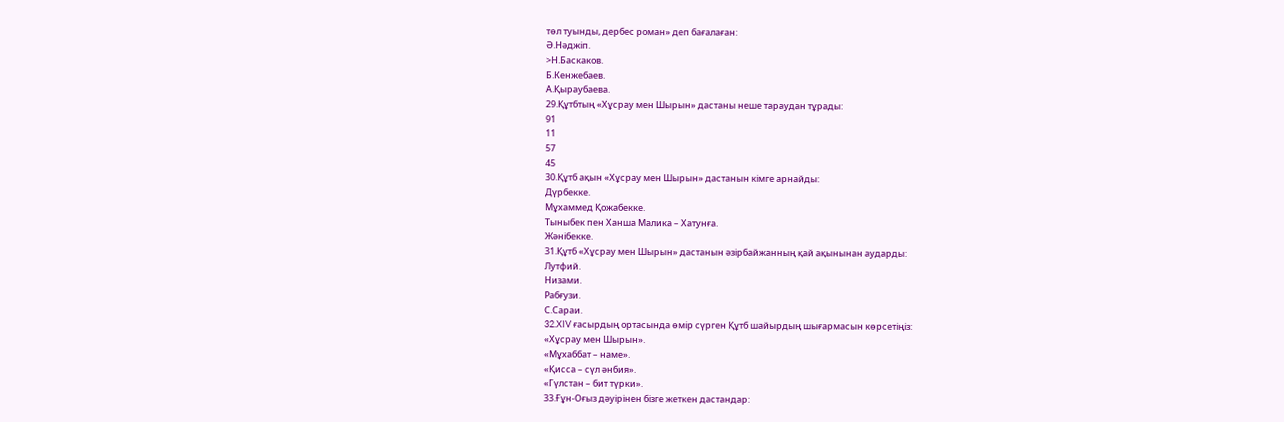төл туынды, дербес роман» деп бағалаған:
Ә.Нәджіп.
>Н.Баскаков.
Б.Кенжебаев.
А.Қыраубаева.
29.Құтбтың «Хұсрау мен Шырын» дастаны неше тараудан тұрады:
91
11
57
45
30.Құтб ақын «Хұсрау мен Шырын» дастанын кімге арнайды:
Дүрбекке.
Мұхаммед Қожабекке.
Тыныбек пен Ханша Малика – Хатунға.
Жәнібекке.
31.Құтб «Хұсрау мен Шырын» дастанын әзірбайжанның қай ақынынан аударды:
Лутфий.
Низами.
Рабғузи.
С.Сараи.
32.XIV ғасырдың ортасында өмір сүрген Құтб шайырдың шығармасын көрсетіңіз:
«Хұсрау мен Шырын».
«Мұхаббат – наме».
«Қисса – сүл әнбия».
«Гүлстан – бит түрки».
33.Ғұн-Оғыз дәуірінен бізге жеткен дастандар: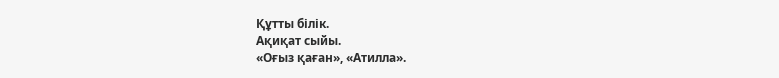Құтты білік.
Ақиқат сыйы.
«Оғыз қаған», «Атилла».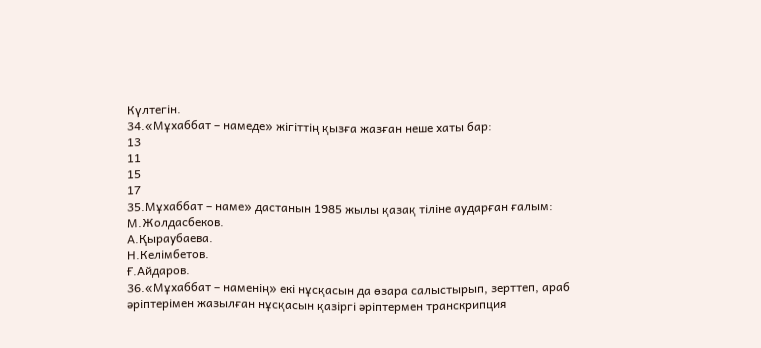Күлтегін.
34.«Мұхаббат – намеде» жігіттің қызға жазған неше хаты бар:
13
11
15
17
35.Мұхаббат – наме» дастанын 1985 жылы қазақ тіліне аударған ғалым:
М.Жолдасбеков.
А.Қыраубаева.
Н.Келімбетов.
Ғ.Айдаров.
36.«Мұхаббат – наменің» екі нұсқасын да өзара салыстырып, зерттеп, араб әріптерімен жазылған нұсқасын қазіргі әріптермен транскрипция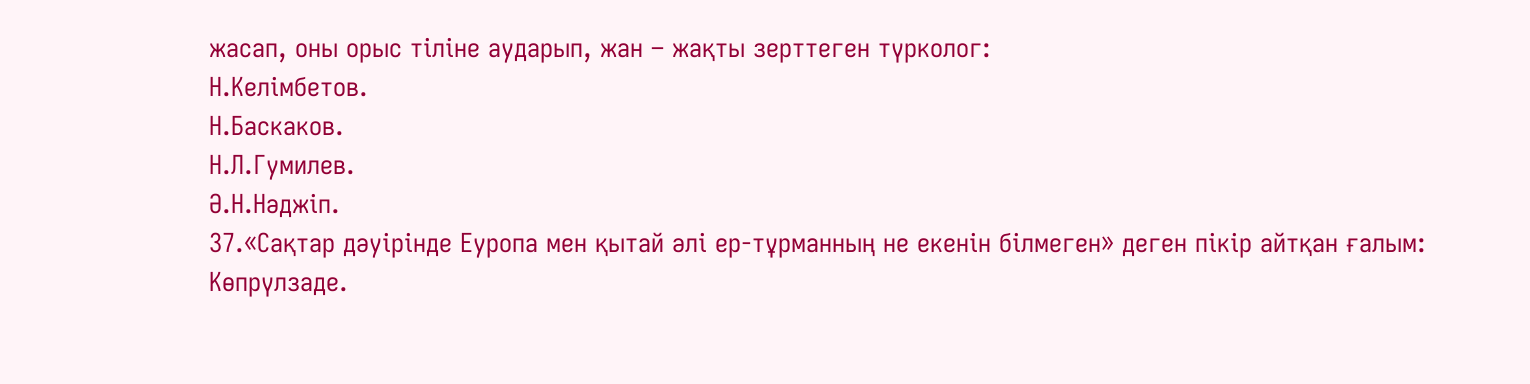жасап, оны орыс тіліне аударып, жан – жақты зерттеген түрколог:
Н.Келімбетов.
Н.Баскаков.
Н.Л.Гумилев.
Ә.Н.Нәджіп.
37.«Сақтар дәуірінде Еуропа мен қытай әлі ер-тұрманның не екенін білмеген» деген пікір айтқан ғалым:
Көпрүлзаде.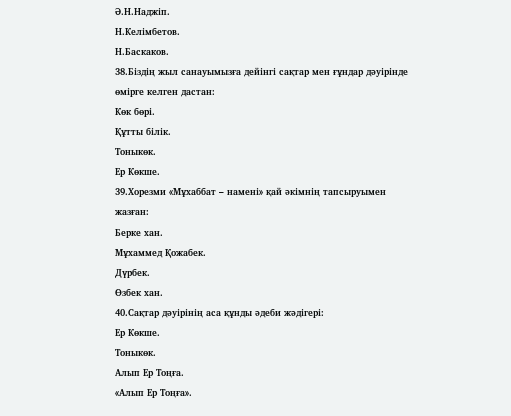Ә.Н.Наджіп.
Н.Келімбетов.
Н.Баскаков.
38.Біздің жыл санауымызға дейінгі сақтар мен ғұндар дәуірінде өмірге келген дастан:
Көк бөрі.
Құтты білік.
Тоныкөк.
Ер Көкше.
39.Хорезми «Мұхаббат – намені» қай әкімнің тапсыруымен жазған:
Берке хан.
Мұхаммед Қожабек.
Дүрбек.
Өзбек хан.
40.Сақтар дәуірінің аса құнды әдеби жәдігері:
Ер Көкше.
Тоныкөк.
Алып Ер Тоңға.
«Алып Ер Тоңға».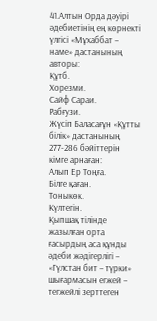41.Алтын Орда дәуірі әдебиетінің ең көрнекті үлгісі «Мұхаббат – наме» дастанының авторы:
Құтб.
Хорезми.
Сайф Сараи.
Рабғузи.
Жүсіп Баласағұн «Құтты білік» дастанының 277-286 бәйіттерін кімге арнаған:
Алып Ер Тоңға.
Білге қаған.
Тоныкөк.
Күлтегін.
Қыпшақ тілінде жазылған орта ғасырдың аса құнды әдеби жәдігерлігі – «Гүлстан бит – түрки» шығармасын егжей – тегжейлі зерттеген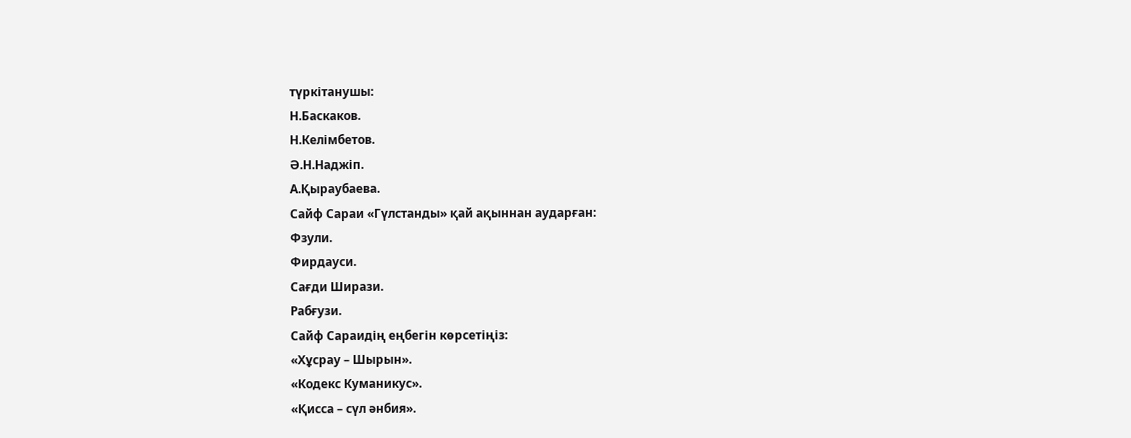түркітанушы:
Н.Баскаков.
Н.Келімбетов.
Ә.Н.Наджіп.
А.Қыраубаева.
Сайф Сараи «Гүлстанды» қай ақыннан аударған:
Фзули.
Фирдауси.
Сағди Ширази.
Рабғузи.
Сайф Сараидің еңбегін көрсетіңіз:
«Хұсрау – Шырын».
«Кодекс Куманикус».
«Қисса – сүл әнбия».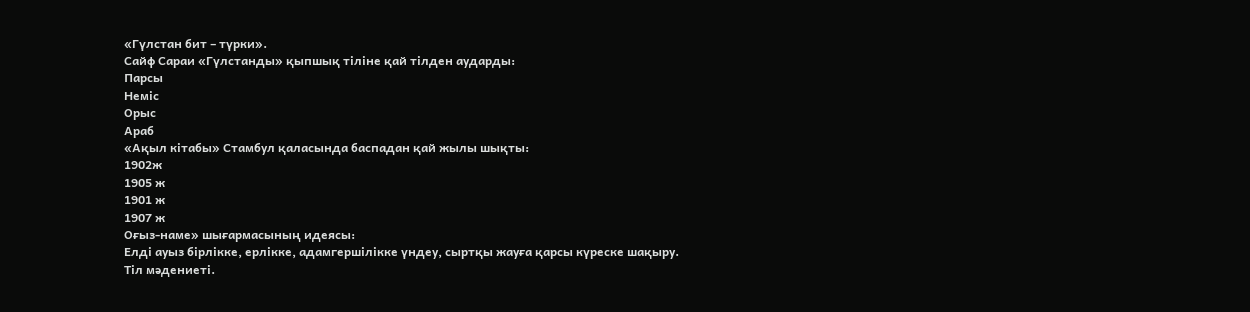«Гүлстан бит – түрки».
Сайф Сараи «Гүлстанды» қыпшық тіліне қай тілден аударды:
Парсы
Неміс
Орыс
Араб
«Ақыл кітабы» Стамбул қаласында баспадан қай жылы шықты:
1902ж
1905 ж
1901 ж
1907 ж
Оғыз-наме» шығармасының идеясы:
Елді ауыз бірлікке, ерлікке, адамгершілікке үндеу, сыртқы жауға қарсы күреске шақыру.
Тіл мәдениеті.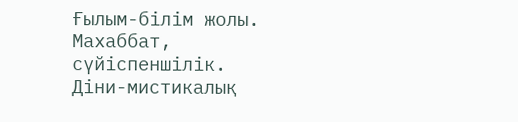Ғылым-білім жолы.
Махаббат, сүйіспеншілік.
Діни-мистикалық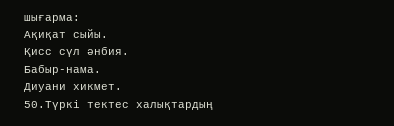шығарма:
Ақиқат сыйы.
Қисс сүл әнбия.
Бабыр-нама.
Диуани хикмет.
50.Түркі тектес халықтардың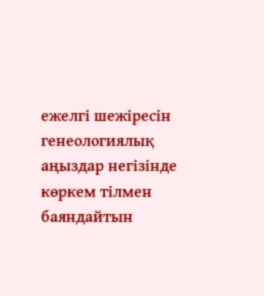ежелгі шежіресін генеологиялық аңыздар негізінде көркем тілмен баяндайтын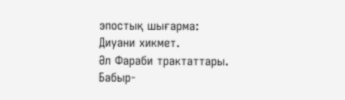эпостық шығарма:
Диуани хикмет.
Әл Фараби трактаттары.
Бабыр-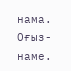нама.
Оғыз-наме.